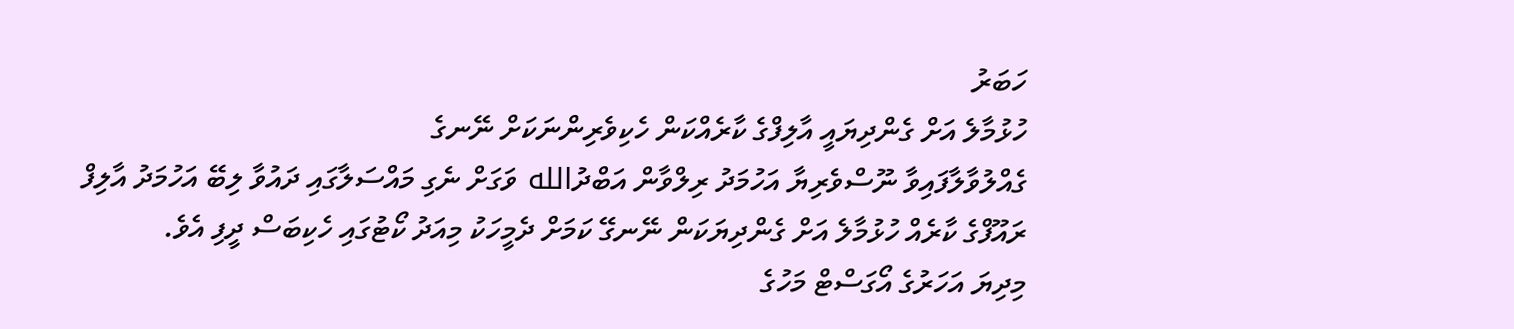ހަބަރު
ހުޅުމާލެ އަށް ގެންދިޔައީ އާލިފްގެ ކާރެއްކަން ހެކިވެރިންނަކަށް ނޭނގެ
ގެއްލުވާލާފައިވާ ނޫސްވެރިޔާ އަހުމަދު ރިލްވާން އަބްދުالله ވަގަށް ނެގި މައްސަލާގައި ދައުވާ ލިބޭ އަހުމަދު އާލިފް ރައޫފްގެ ކާރެއް ހުޅުމާލެ އަށް ގެންދިޔަކަން ނޭނގޭ ކަމަށް ދެމީހަކު މިއަދު ކޯޓުގައި ހެކިބަސް ދީފި އެވެ.
މިދިޔަ އަހަރުގެ އޯގަސްޓް މަހުގެ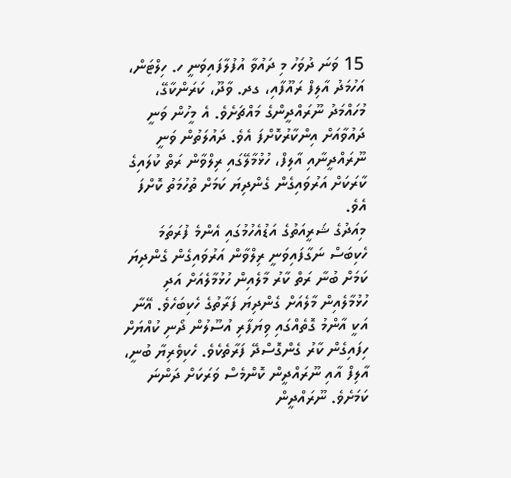15 ވަނަ ދުވަހު މި ދައުވާ އުފުލާފައިވަނީ ހ. ހިލްޓަން، އަހުމަދު އާލިފް ރައޫފާއި، ގދ. ވާދޫ، ކަރަންކާގޭ، މުހައްމަދު ނޫރައްދީންގެ މައްޗަށެވެ. އެ މީހުން ވަނީ ދައުވާއަށް އިންކާރުކޮށްފަ އެވެ. ދައުލަތުން ވަނީ ނޫރައްދީނާއި އާލިފް، ހުޅުމާލޭގައި ރިލްވާން ރަތް ކުލައިގެ ކާރަކަށް އަރުވައިގެން ގެންދިޔަ ކަމަށް ތުހުމަތު ކޮށްފަ އެވެ.
މިއަދުގެ ޝަރީއަތުގެ އަޑުއެހުމުގައި އެންމެ ފުރަތަމަ ހެކިބަސް ނަގާފައިވަނީ ރިލްވާން އަރުވައިގެން ގެންދިޔަ ކަމަށް ބުނާ ރަތް ކާރު މާލެއިން ހުޅުމާލެއަށް އަދި ހުޅުމާލެއިން މާލެއަށް ގެންދިޔަ ފަރާތުގެ ހެކިބަހެވެ. އޭނާ އަކީ އާންމު ގޮތެއްގައި ވިޔަފާރި އުސޫލުން ދޯނި ކުއްޔަށް ހިފައިގެން ކާރު ގެންގޮސްދޭ ފަރާތެކެވެ. ހެކިވެރިޔާ ބުނީ، އާލިފް އާއި ނޫރައްދީން ކޮންމެސް ވަރަކަށް ދަންނަ ކަމަށެވެ. ނޫރައްދީން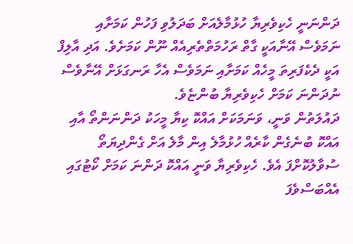ދަންނަނީ ހެކިވެރިޔާ ހުޅުމާލެއަށް ބަދަލުވި ފަހުން ކަމަށާއި ނަމަވެސް އޭނާއަކީ ގާތް ރަހުމަތްތެރިއެއް ނޫން ކަމަށެވެ. އަދި އާލިފް އަކީ ދެކެފަރިތަ މީހެއް ކަމަށާއި ނަމަވެސް އެހާ ރަނގަޅަށް އޭނާވެސް ނުދަންނަ ކަމަށް ހެކިވެރިޔާ ބުންޏެވެ.
ދައުލަތުން ވަނީ، ވަނަމަކަށް އައްކޮ ކިޔާ މީހަކު ދަންނަންތޯ އާއި އައްކޮ ބުނެގެން ކާރެއް ހުޅުމާލެ އިން މާލެ އަށް ގެންދިޔަތޯ ސުވާލުކޮށްފަ އެވެ. ހެކިވެރިޔާ ވަނީ އައްކޮ ދަންނަ ކަމަށް ކޯޓުގައި އެއްބަސްވެފަ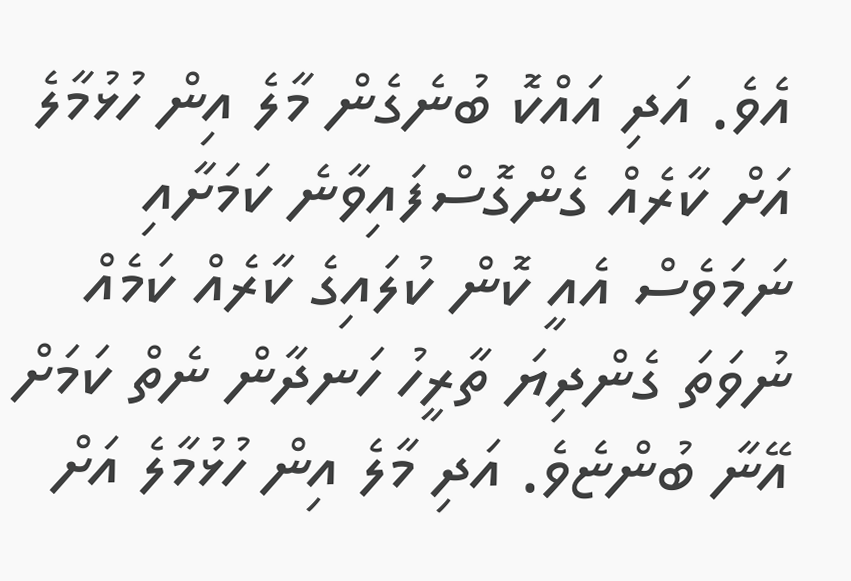އެވެ. އަދި އައްކޮ ބުނެގެން މާލެ އިން ހުޅުމާލެ އަށް ކާރެއް ގެންގޮސްފައިވާނެ ކަމަށާއި ނަމަވެސް އެއީ ކޮން ކުލައިގެ ކާރެއް ކަމެއް ނުވަތަ ގެންދިޔަ ތާރީހު ހަނދާން ނެތް ކަމަށް އޭނާ ބުންޏެވެ. އަދި މާލެ އިން ހުޅުމާލެ އަށް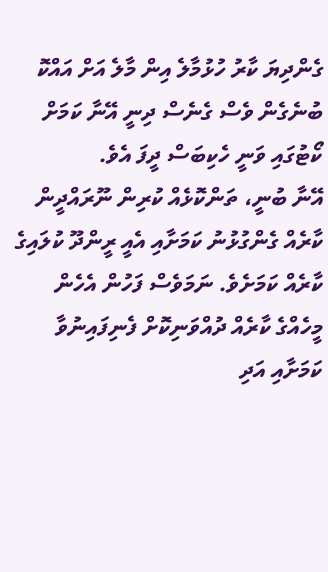ގެންދިޔަ ކާރު ހުޅުމާލެ އިން މާލެ އަށް އައްކޮ ބުނެގެން ވެސް ގެނެސް ދިނީ އޭނާ ކަމަށް ކޯޓުގައި ވަނީ ހެކިބަސް ދީފަ އެވެ.
އޭނާ ބުނީ، ތަންކޮޅެއް ކުރިން ނޫރައްދީން ކާރެއް ގެންގުޅުނު ކަމަށާއި އެއީ ރީންދޫ ކުލައިގެ ކާރެއް ކަމަށެވެ. ނަމަވެސް ފަހުން އެހެން މީހެއްގެ ކާރެއް ދުއްވަނިކޮށް ފެނިފައިނުވާ ކަމަށާއި އަދި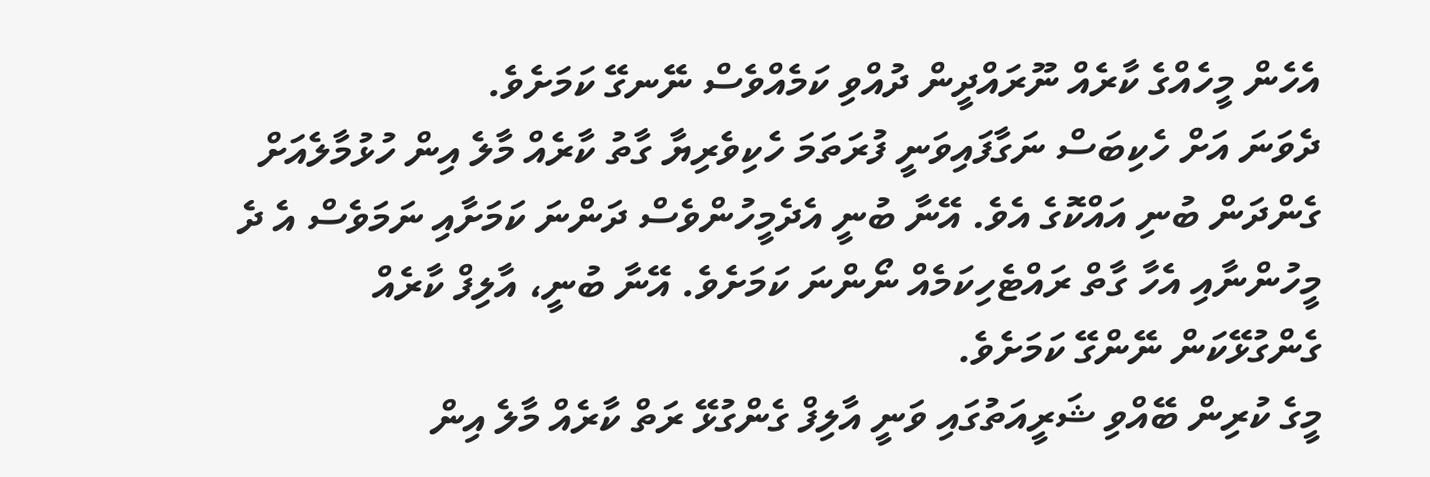އެހެން މީހެއްގެ ކާރެއް ނޫރައްދީން ދުއްވި ކަމެއްވެސް ނޭނގޭ ކަމަށެވެ.
ދެވަނަ އަށް ހެކިބަސް ނަގާފައިވަނީ ފުރަތަމަ ހެކިވެރިޔާ ގާތު ކާރެއް މާލެ އިން ހުޅުމާލެއަށް ގެންދަން ބުނި އައްކޮގެ އެވެ. އޭނާ ބުނީ އެދެމީހުންވެސް ދަންނަ ކަމަށާއި ނަމަވެސް އެ ދެ މީހުންނާއި އެހާ ގާތް ރައްޓެހިކަމެއް ނޯންނަ ކަމަށެވެ. އޭނާ ބުނީ، އާލިފް ކާރެއް ގެންގުޅޭކަން ނޭންގޭ ކަމަށެވެ.
މީގެ ކުރިން ބޭއްވި ޝަރީއަތުގައި ވަނީ އާލިފް ގެންގުޅޭ ރަތް ކާރެއް މާލެ އިން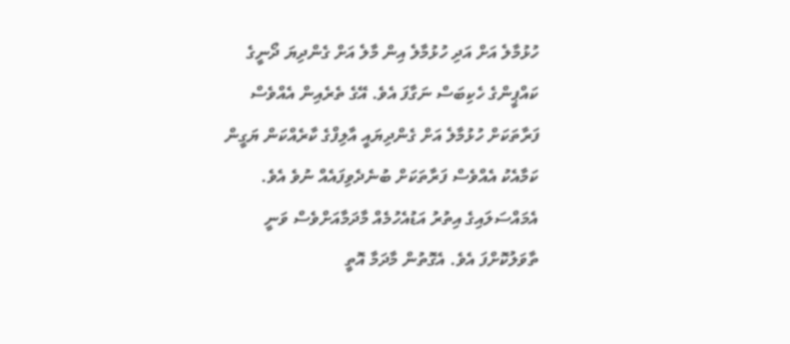ހުޅުމާލެ އަށް އަދި ހުޅުމާލެ އިން މާލެ އަށް ގެންދިޔަ ދޯނީގެ ކައްޕީންގެ ހެކިބަސް ނަގާފަ އެވެ. އޭގެ ތެރެއިން އެއްވެސް ފަރާތަކަށް ހުޅުމާލެ އަށް ގެންދިޔައީ އާލިފްގެ ކާރެއްކަން ޔަގީން ކަމާއެކު އެއްވެސް ފަރާތަކަށް ބުނެދެވިފައެއް ނުވެ އެވެ.
އެމައްސަލައިގެ އިތުރު އަޑުއެހުމެއް މާދަމާއަށްވެސް ވަނީ ތާވަލުކޮށްފަ އެވެ. އެގޮތުން މާދަމާ އޮތީ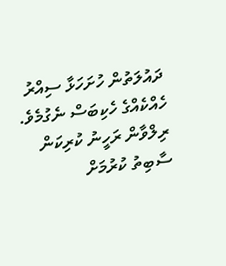ދައުލަތުން ހުށަހަޅާ ސިއްރު ހެއްކެއްގެ ހެކިބަސް ނެގުމެވެ.
ރިލްވާން ރަހީނު ކުރިކަން ސާބިތު ކުރުމަށް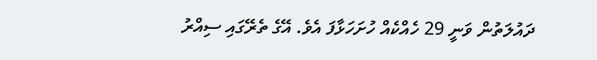ދައުލަތުން ވަނީ 29 ހެއްކެއް ހުށަހަޅާފަ އެވެ. އޭގެ ތެރޭގައި ސިއްރު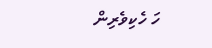ހަ ހެކިވެރިން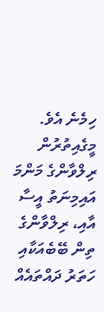ހިމެނެ އެވެ. މީގެއިތުރުން ރިލްވާންގެ މަންމަ އައިމިނަތު އީސާ އާއި، ރިލްވާންގެ ތިން ބޭބެއަކާއި ހަތަރު ދައްތައެއް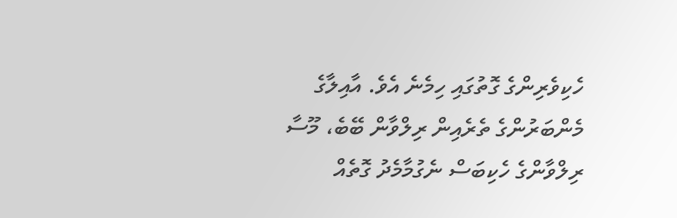ހެކިވެރިންގެ ގޮތުގައި ހިމެނެ އެވެ. އާއިލާގެ މެންބަރުންގެ ތެރެއިން ރިލްވާން ބޭބެ، މޫސާ ރިލްވާންގެ ހެކިބަސް ނެގުމާމެދު ގޮތެއް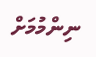ނިންމުމަށް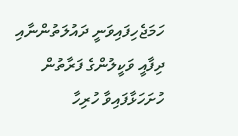ހަމަޖެހިފައިވަނީ ދައުލަތުންނާއި ދިފާއީ ވަކީލުންގެ ފަރާތުން ހުށަހަޅާފައިވާ ހުރިހާ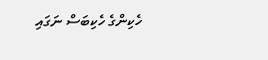ހެކިންގެ ހެކިބަސް ނަގައި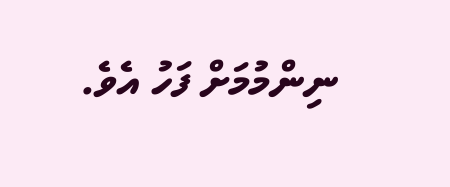ނިންމުމަށް ފަހު އެވެ.